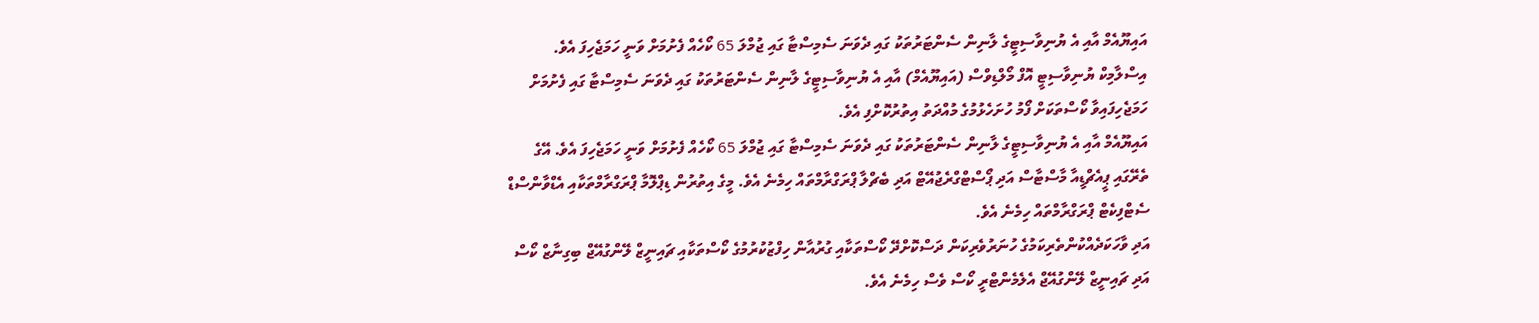އައިޔޫއެމް އާއި އެ ޔުނިވާސިޓީގެ ލާނިން ސެންޓަރުތަކު ގައި ދެވަނަ ސެމިސްޓާ ގައި ޖުމްލަ 65 ކޯހެއް ފެށުމަށް ވަނީ ހަމަޖެހިފަ އެވެ.
އިސްލާމިކް ޔުނިވާސިޓީ އޮފް މޯލްޑިވްސް (އައިޔޫއެމް) އާއި އެ ޔުނިވާސިޓީގެ ލާނިން ސެންޓަރުތަކު ގައި ދެވަނަ ސެމިސްޓާ ގައި ފެށުމަށް ހަމަޖެހިފައިވާ ކޯސްތަކަށް ފޯމު ހުށަހެޅުމުގެ މުއްދަތު އިތުރުކޮށްފި އެވެ.
އައިޔޫއެމް އާއި އެ ޔުނިވާސިޓީގެ ލާނިން ސެންޓަރުތަކު ގައި ދެވަނަ ސެމިސްޓާ ގައި ޖުމްލަ 65 ކޯހެއް ފެށުމަށް ވަނީ ހަމަޖެހިފަ އެވެ. އޭގެ ތެރޭގައި ޕީއެޗްޑީއާ މާސްޓާސް އަދި ޕޯސްޓްގްރެޖުއޭޓް އަދި ބެޗްލާ ޕްރަގްރާމްތައް ހިމެނެ އެވެ. މީގެ އިތުރުން ޑިޕްލޮމާ ޕްރަގްރާމްތަކާއި އެޑްވާންސްޑް ސެޓްފިކެޓް ޕްރަގްރާމްތައް ހިމެނެ އެވެ.
އަދި ވާހަކަދެއްކުންތެރިކަމުގެ ހުނަރުވެރިކަން ދަސްކޮށްދޭ ކޯސްތަކާއި ގުރުއާން ހިފްޒުކުރުމުގެ ކޯސްތަކާއި ޗައިނީޒް ލޭންގުއޭޖް ބިގިނާޒް ކޯސް އަދި ޗައިނީޒް ލޭންގުއޭޖް އެލެމެންޓްރީ ކޯސް ވެސް ހިމެނެ އެވެ.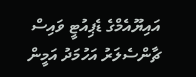އައިޔޫއެމްގެ ޑެޕިއުޓީ ވައިސް ޗާންސެލަރު އަހުމަދު އަމީން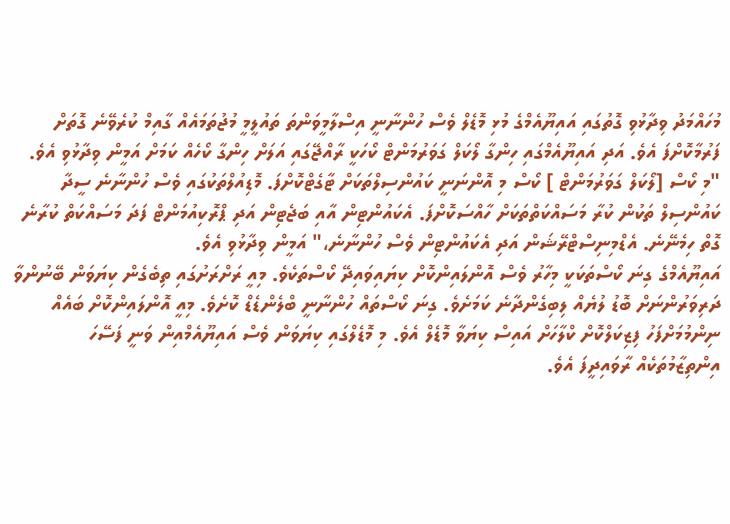މުހައްމަދު ވިދާޅުވި ގޮތުގައި އައިޔޫއެމްގެ މުޅި މޮޑެލް ވެސް ހުންނާނީ އިސްލާމީވަންތަ ތައުލީމީ މުޖުތަމައެއް ގާއިމް ކުރެވޭނެ ގޮތަށް ފަރުމާކޮށްފަ އެވެ. އަދި އައިޔޫއެމްގައި ހިންގާ ލޯކަލް ގަވަރުމަންޓް ކޯހަކީ ރާއްޖޭގައި އަލަށް ހިންގާ ކޯހެއް ކަމަށް އަމީން ވިދާޅުވި އެވެ.
"މި ކޯސް [ލޯކަލް ގަވަރުމަންޓް ] ކޯސް މި އޮންނަނީ ކައުންސިލްތަކަށް ޓާގެޓްކޮށްފަ. މޮޑިއުލްތަކުގައި ވެސް ހުންނާނެ ސީދާ ކައުންސިލް ތަކުން ކުރާ މަސައްކަތްތަކަށް ހާއްސަކޮށްފަ. އެކައުންޓިން އާއި ބަޖެޓިން އަދި ޕްރޮކިއުމަންޓް ފަދަ މަސައްކަތް ކުރާނެ ގޮތް ހިމެނޭނެ. އެޑްމިނިސްޓްރޭޝަން އަދި އެކައުންޓިން ވެސް ހުންނާނެ،" އަމީން ވިދާޅުވި އެވެ.
އައިޔޫއެމްގެ ގިނަ ކޯސްތަކަކީ މިހާރު ވެސް އޮންލައިންކޮށް ކިޔައިވައިދޭ ކޯސްތަކެވެ. މިއީ ރަށްރަށުގައި ތިބެގެން ކިޔަވަން ބޭނުންވާ ދަރިވަރުންނަށް ބޮޑު ލުޔެއް ލިބިގެންދާނެ ކަމަށެވެ. ގިނަ ކޯސްތައް ހުންނާނީ ބްލެންޑެޑް ކޮށެވެ. މިއީ އޮންލައިންކޮށް ބައެއް ނިންމުމަށްފަހު ފިޒިކަލްކޮށް ކްލާހަށް އައިސް ކިޔަވާ މޮޑެލް އެވެ. މި މޮޑެލްގައި ކިޔަވަން ވެސް އައިޔޫއެމްއިން ވަނީ ފަސޭހަ އިންތިޒާމުތަކެއް ރާވައިދީފަ އެވެ.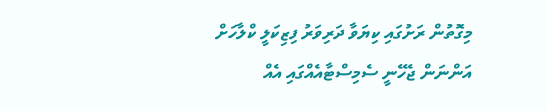މިގޮތުން ރަށުގައި ކިޔަވާ ދަރިވަރު ފިޒިކަލީ ކްލާހަށް އަންނަން ޖެހޭނީ ސެމިސްޓާއެއްގައި އެއް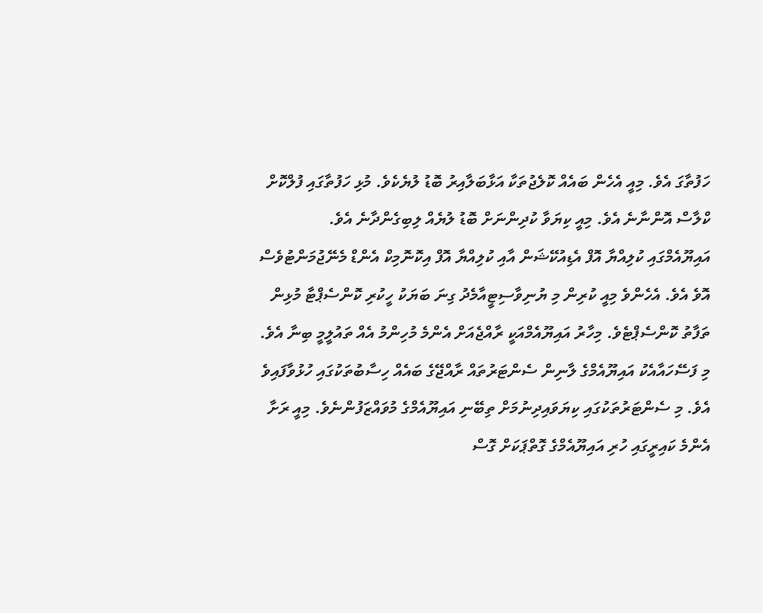ހަފުތާގަ އެވެ. މިއީ އެހެން ބައެއް ކޮލެޖުތަކާ އަޅާބަލާއިރު ބޮޑު ލުޔެކެވެ. މުޅި ހަފުތާގައި ފުލްކޮށް ކްލާސް އޮންނާނެ އެވެ. މިއީ ކިޔަވާ ކުދިންނަށް ބޮޑު ލުޔެއް ލިބިގެންދާނެ އެވެ.
އައިޔޫއެމްގައި ކުލިއްޔާ އޮފް އެޑިއުކޭޝަން އާއި ކުލިއްޔާ އޮފް އިކޮނޮމިކް އެންޑް މެނޭޖުމަންޓުވެސް އޮވެ އެވެ. އެހެންވެ މިއީ ކުރިން މި ޔުނިވާސިޓީއާމެދު ގިނަ ބަޔަކު ހީކުރި ކޮންސެޕްޓާ މުޅިން ތަފާތު ކޮންސެޕްޓެވެ. މިހާރު އައިޔޫއެމްއަކީ ރާއްޖެއަށް އެންމެ މުހިންމު އެއް ތައުލީމީ ބިނާ އެވެ.
މި ފަސޭހައާއެކު އައިޔޫއެމްގެ ލާނިން ސެންޓަރުތައް ރާއްޖޭގެ ބައެއް ހިސާބުތަކުގައި ހުޅުވާފައިވެ އެވެ. މި ސެންޓަރުތަކުގައި ކިޔަވައިދިނުމަށް ތިބޭނި އައިޔޫއެމްގެ މުވައްޒަފުންނެވެ. މިއީ ރަށާ އެންމެ ކައިރީގައި ހުރި އައިޔޫއެމްގެ ގޮތްޕަކަށް ގޮސް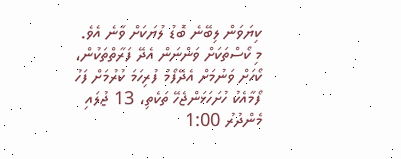ކިޔަވަން ލިބޭނެ ބޮޑު ލުޔަކަށް ވާނެ އެވެ.
މި ކޯސްތަކަށް ވަންނަން އެދޭ ފަރާތްތަކުން، ކޯހަށް ވަނުމަށް އެދޭފޯމު ފުރިހަމަ ކުރުމަށް ފަހު ފޯމާއެކު ހުށަހަޅަންޖެހޭ ތަކެތި، 13 ޖުލައި މެންދުރު 1:00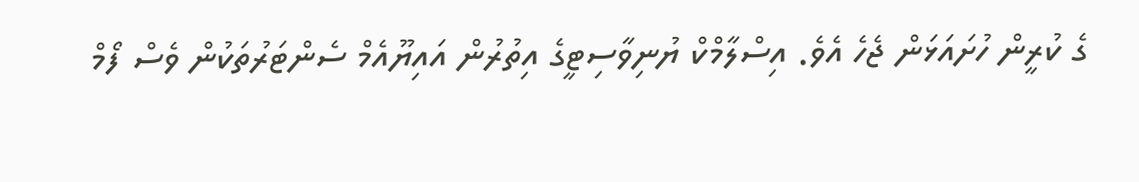ގެ ކުރީން ހުށައަޅަން ޖެހެ އެވެ. އިސްލާމްކް ޔުނިވާސިޓީގެ އިތުރުން އައިޔޫއެމް ސެންޓަރުތަކުން ވެސް ފޯމް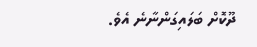ދޫކޮށް ބަލައިގަންނާނެ އެވެ.